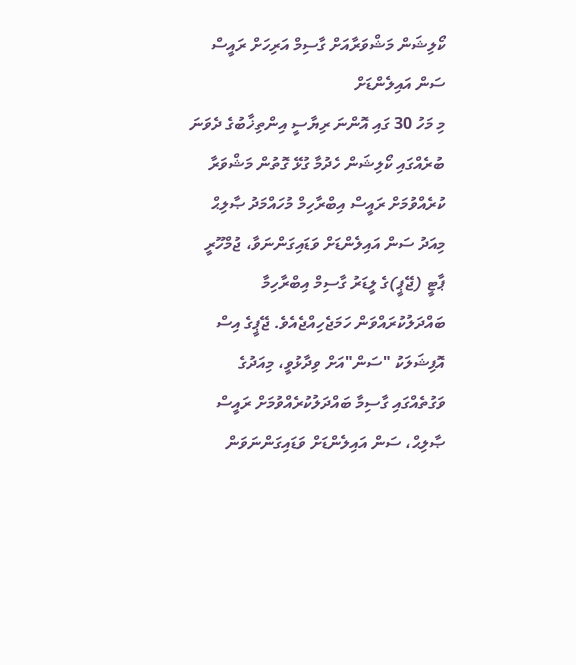ކޯލިޝަން މަޝްވަރާއަށް ގާސިމް އަރިހަށް ރައީސް ސަން އައިލެންޑަށް
މި މަހު 30 ގައި އޮންނަ ރިޔާސީ އިންތިޚާބުގެ ދެވަނަ ބުރެއްގައި ކޯލިޝަން ހެދުމާ ގުޅޭ ގޮތުން މަޝްވަރާ ކުރެއްވުމަށް ރައީސް އިބްރާހިމް މުހައްމަދު ޞާލިޙް މިއަދު ސަން އައިލެންޑަށް ވަޑައިގަންނަވާ، ޖުމްހޫރީ ޕާޓީ (ޖޭޕީ)ގެ ލީޑަރު ގާސިމް އިބްރާހިމާ ބައްދަލުކުރައްވަން ހަމަޖެހިއްޖެއެވެ. ޖޭޕީގެ އިސް އޮފިޝަލަކު "ސަން"އަށް ވިދާޅުވީ، މިއަދުގެ ވަގުތެއްގައި ގާސިމާ ބައްދަލުކުރެއްވުމަށް ރައީސް ޞާލިޙް، ސަން އައިލެންޑަށް ވަޑައިގަންނަވަން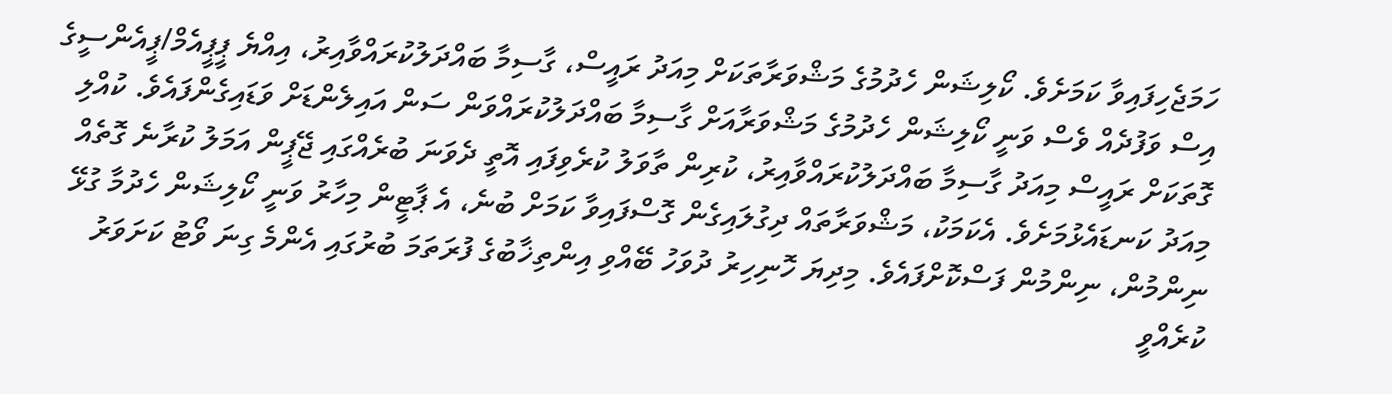ހަމަޖެހިފައިވާ ކަމަށެވެ. ކޯލިޝަން ހެދުމުގެ މަޝްވަރާތަކަށް މިއަދު ރައީސް، ގާސިމާ ބައްދަލުކުރައްވާއިރު، އިއްޔެ ޕީޕީއެމް/ޕީއެންސީގެ އިސް ވަފުދެއް ވެސް ވަނީ ކޯލިޝަން ހެދުމުގެ މަޝްވަރާއަށް ގާސިމާ ބައްދަލުކުރައްވަން ސަން އައިލެންޑަށް ވަޑައިގެންފައެވެ. ކުއްލި ގޮތަކަށް ރައީސް މިއަދު ގާސިމާ ބައްދަލުކުރައްވާއިރު، ކުރިން ތާވަލު ކުރެވިފައި އޮތީ ދެވަނަ ބުރެއްގައި ޖޭޕީން އަމަލު ކުރާނެ ގޮތެއް މިއަދު ކަނޑައެޅުމަށެވެ. އެކަމަކު، މަޝްވަރާތައް ދިގުލައިގެން ގޮސްފައިވާ ކަމަށް ބުނެ، އެ ޕާޓީން މިހާރު ވަނީ ކޯލިޝަން ހެދުމާ ގުޅޭ ނިންމުން، ނިންމުން ފަސްކޮށްފައެވެ. މިދިޔަ ހޮނިހިރު ދުވަހު ބޭއްވި އިންތިޚާބުގެ ފުރަތަމަ ބުރުގައި އެންމެ ގިނަ ވޯޓު ކަށަވަރު ކުރެއްވީ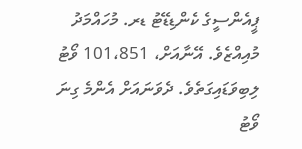ޕީއެންސީގެ ކެންޑިޑޭޓު ޑރ. މުހައްމަދު މުއިއްޒެވެ. އޭނާއަށް، 101،851 ވޯޓު ލިބިވަޑައިގަތެވެ. ދެވަނައަށް އެންމެ ގިނަ ވޯޓު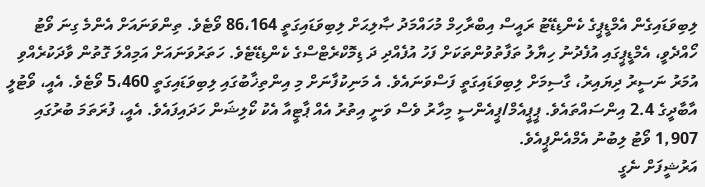ލިބިވަޑައިގެން އެމްޑީޕީގެ ކެންޑިޑޭޓު ރައީސް އިބްރާހިމް މުހައްމަދު ޞާލިޙަށް ލިބިވަޑައިގަތީ 86،164 ވޯޓެވެ. ތިންވަނައަށް އެންމެ ގިނަ ވޯޓު ހޯއްދެވީ، އެމްޑީޕީގައި އުފެދުނު ހިޔާލު ތަފާތުވުންތަކަށް ފަހު އުފެއްދި ދަ ޑިމޮކްރެޓްސްގެ ކެންޑިޑޭޓެވެ. ހަތަރުވަނައަށް އަމިއްލަ ގޮތުން ވާދަކުރެއްވި އުމަރު ނަސީރު ދިޔައިރު، ގާސިމަށް ލިބިވަޑައިގަތީ ފަސްވަނައެވެ. އެ މަނިކުފާނަށް މި އިންތިޚާބުގައި ލިބިވަޑައިގަތީ 5،460 ވޯޓެވެ. އެއީ، ވޯޓުލީ އާބާދީގެ 2.4 އިންސައްތައެވެ. ޕީޕީއެމް/ޕީއެންސީ މިހާރު ވެސް ވަނީ އިތުރު އެއް ޕާޓީއާ އެކު ކޯލިޝަން ހަދައިފައެވެ. އެއީ، ފުރަތަމަ ބުރުގައި 1,907 ވޯޓު ލިބުނު އެމްއެންޕީއެވެ.
އަރުޝީފަށް ނެގީ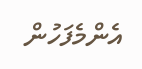އެންމެފަހުން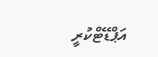އަޕްޑޭޓްކުރީ